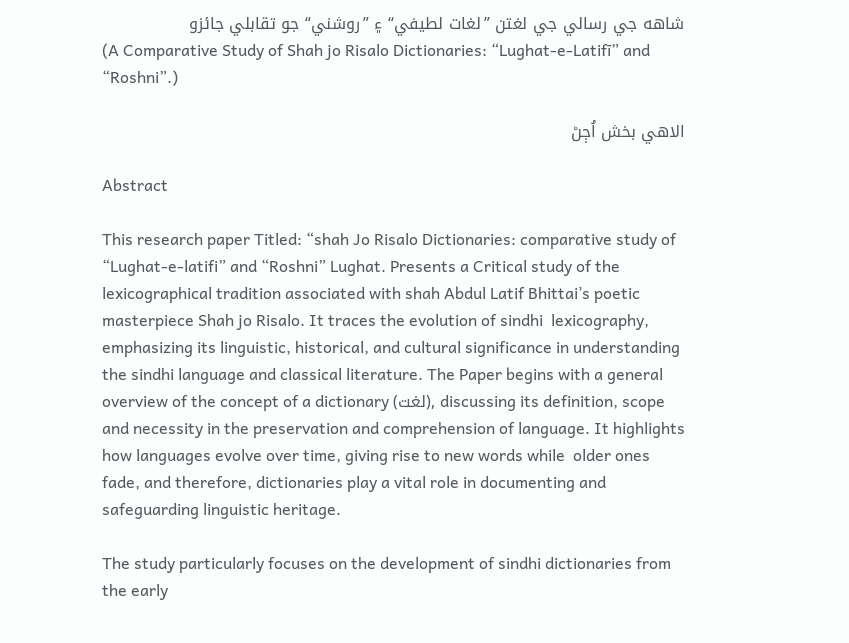شاهه جي رسالي جي لغتن ”لغات لطيفي“ ۽ ”روشني“ جو تقابلي جائزو
(A Comparative Study of Shah jo Risalo Dictionaries: “Lughat-e-Latifī” and “Roshni”.)

الاهي بخش اُڄڻ

Abstract

This research paper Titled: “shah Jo Risalo Dictionaries: comparative study of “Lughat-e-latifi” and “Roshni” Lughat. Presents a Critical study of the lexicographical tradition associated with shah Abdul Latif Bhittai’s poetic masterpiece Shah jo Risalo. It traces the evolution of sindhi  lexicography, emphasizing its linguistic, historical, and cultural significance in understanding the sindhi language and classical literature. The Paper begins with a general overview of the concept of a dictionary (لغت), discussing its definition, scope and necessity in the preservation and comprehension of language. It highlights how languages evolve over time, giving rise to new words while  older ones fade, and therefore, dictionaries play a vital role in documenting and safeguarding linguistic heritage.

The study particularly focuses on the development of sindhi dictionaries from the early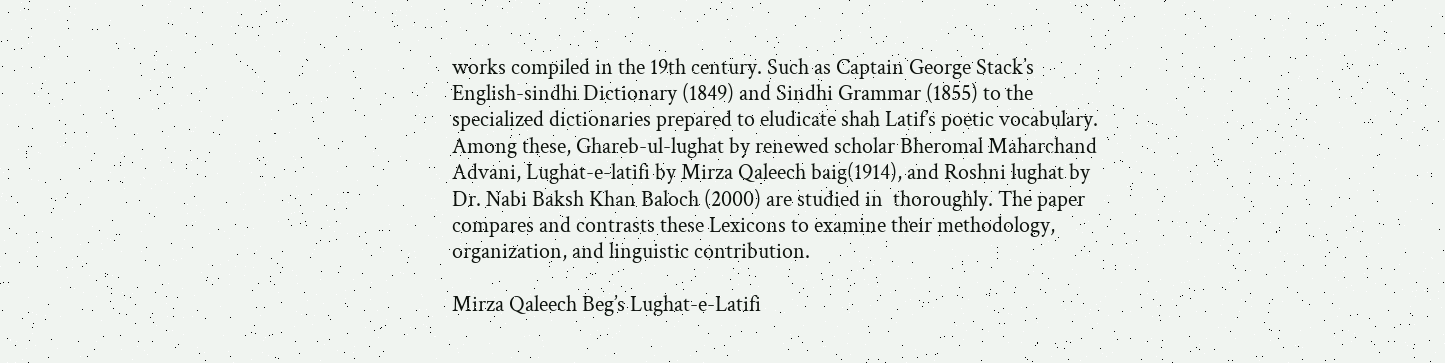works compiled in the 19th century. Such as Captain George Stack’s English-sindhi Dictionary (1849) and Sindhi Grammar (1855) to the specialized dictionaries prepared to eludicate shah Latif’s poetic vocabulary. Among these, Ghareb-ul-lughat by renewed scholar Bheromal Maharchand Advani, Lughat-e-latifi by Mirza Qaleech baig(1914), and Roshni lughat by Dr. Nabi Baksh Khan Baloch (2000) are studied in  thoroughly. The paper compares and contrasts these Lexicons to examine their methodology, organization, and linguistic contribution.

Mirza Qaleech Beg’s Lughat-e-Latifi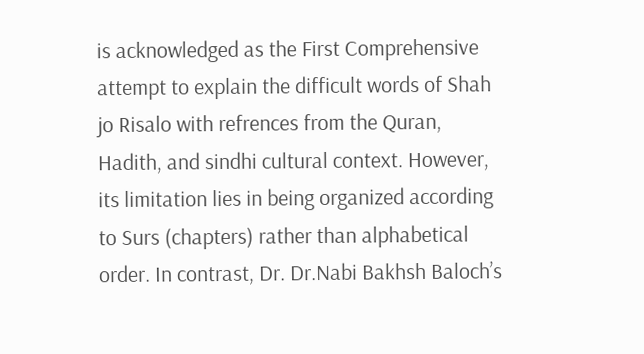is acknowledged as the First Comprehensive attempt to explain the difficult words of Shah jo Risalo with refrences from the Quran, Hadith, and sindhi cultural context. However, its limitation lies in being organized according to Surs (chapters) rather than alphabetical order. In contrast, Dr. Dr.Nabi Bakhsh Baloch’s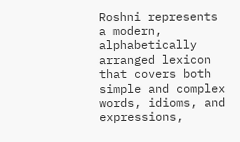Roshni represents a modern, alphabetically arranged lexicon that covers both simple and complex words, idioms, and expressions,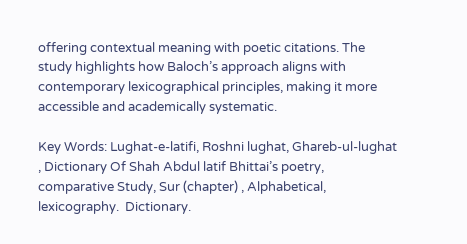offering contextual meaning with poetic citations. The study highlights how Baloch’s approach aligns with contemporary lexicographical principles, making it more accessible and academically systematic.

Key Words: Lughat-e-latifi, Roshni lughat, Ghareb-ul-lughat , Dictionary Of Shah Abdul latif Bhittai’s poetry, comparative Study, Sur (chapter) , Alphabetical,  lexicography.  Dictionary.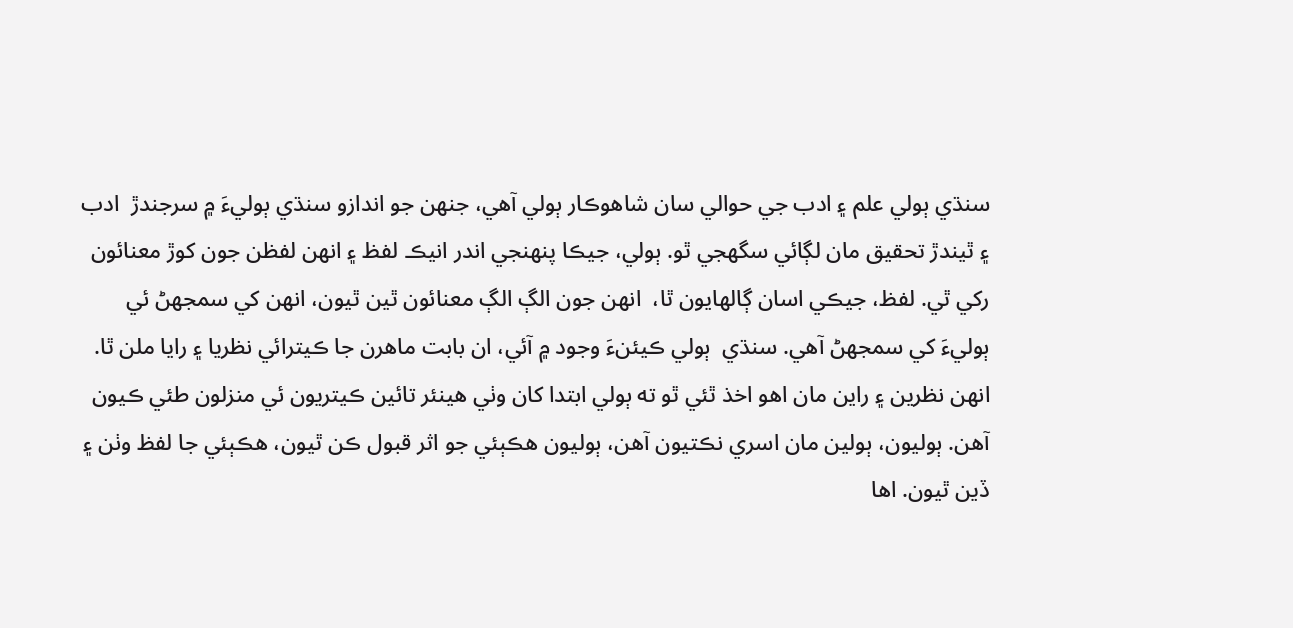سنڌي ٻولي علم ۽ ادب جي حوالي سان شاهوڪار ٻولي آهي، جنھن جو اندازو سنڌي ٻوليءَ ۾ سرجندڙ  ادب ۽ ٿيندڙ تحقيق مان لڳائي سگهجي ٿو. ٻولي، جيڪا پنھنجي اندر انيڪ لفظ ۽ انهن لفظن جون کوڙ معنائون رکي ٿي. لفظ، جيڪي اسان ڳالهايون ٿا،  انهن جون الڳ الڳ معنائون ٿين ٿيون، انهن کي سمجهڻ ئي ٻوليءَ کي سمجهڻ آهي. سنڌي  ٻولي ڪيئنءَ وجود ۾ آئي، ان بابت ماهرن جا ڪيترائي نظريا ۽ رايا ملن ٿا. انھن نظرين ۽ راين مان اهو اخذ ٿئي ٿو ته ٻولي ابتدا کان وٺي هينئر تائين ڪيتريون ئي منزلون طئي ڪيون آهن. ٻوليون، ٻولين مان اسري نڪتيون آهن، ٻوليون هڪٻئي جو اثر قبول ڪن ٿيون، هڪٻئي جا لفظ وٺن ۽ ڏين ٿيون. اها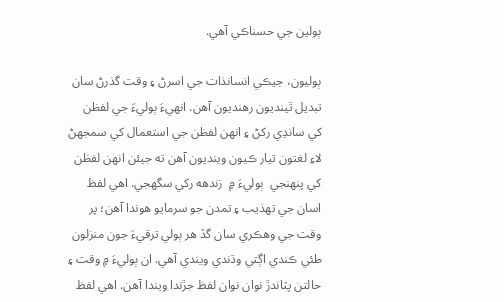ٻولين جي حسناڪي آهي.

ٻوليون، جيڪي انسانذات جي اسرڻ ۽ وقت گذرڻ سان تبديل ٿينديون رهنديون آهن. انهيءَ ٻوليءَ جي لفظن کي سانڍي رکڻ ۽ انهن لفظن جي استعمال کي سمجهڻ لاءِ لغتون تيار ڪيون وينديون آهن ته جيئن انهن لفظن کي پنھنجي  ٻوليءَ ۾  زندهه رکي سگهجي. اهي لفظ اسان جي تھذيب ۽ تمدن جو سرمايو هوندا آهن؛ پر وقت جي وهڪري سان گڏ هر ٻولي ترقيءَ جون منزلون طئي ڪندي اڳتي وڌندي ويندي آهي. ان ٻوليءَ ۾ وقت ۽ حالتن پٽاندڙ نوان نوان لفظ جڙندا ويندا آهن. اهي لفظ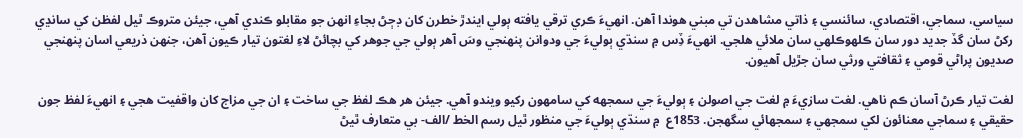سياسي، سماجي، اقتصادي، سائنسي ۽ ذاتي مشاهدن تي مبني هوندا آهن. انهيءَ ڪري ترقي يافته ٻولي ايندڙ خطرن کان ڊڄڻ بجاءِ انھن جو مقابلو ڪندي آهي، جيئن متروڪ ٿيل لفظن کي سانڍي رکڻ سان گڏ جديد دور سان ڪلھوڪلھي سان ملائي هلجي. انهيءَ ڏِس ۾ سنڌي ٻوليءَ جي ودوانن پنھنجي وسَ آهر ٻولي جي جوهر کي بچائڻ لاءِ لغتون تيار ڪيون آهن، جنھن ذريعي اسان پنھنجي صديون پراڻي قومي ۽ ثقافتي ورثي سان جڙيل آهيون.

لغت تيار ڪرڻ آسان ڪم ناهي. لغت سازيءَ ۾ لغت جي اصولن ۽ ٻوليءَ جي سمجهه کي سامهون رکيو ويندو آهي. جيئن هر هڪ لفظ جي ساخت ۽ ان جي مزاج کان واقفيت هجي ۽ انهيءَ لفظ جون حقيقي ۽ سماجي معنائون لکي سمجهي ۽ سمجهائي سگهجن. 1853ع  ۾ سنڌي ٻوليءَ جي منظور ٿيل رسم الخط /الف- بي متعارف ٿيڻ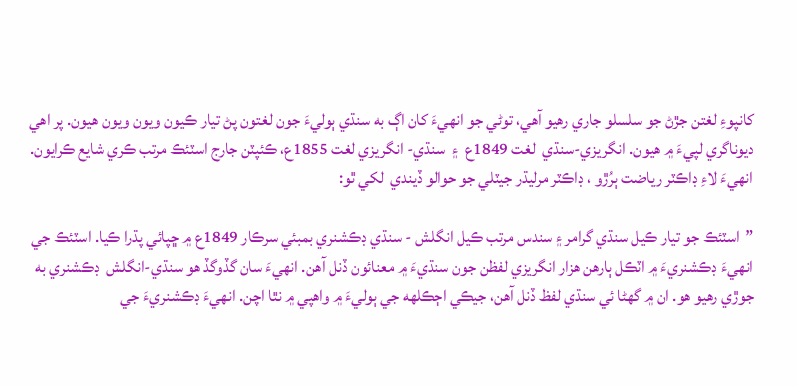کانپوءِ لغتن جڙڻ جو سلسلو جاري رهيو آهي، توڻي جو انهيءَ کان اڳ به سنڌي ٻوليءَ جون لغتون پڻ تيار ڪيون ويون ويون هيون. پر اهي ديوناگري لپيءَ ۾ هيون. انگريزي-سنڌي  لغت 1849ع  ۽  سنڌي- انگريزي لغت 1855ع، ڪئپٽن جارج اسٽئڪ مرتب ڪري شايع ڪرايون. انهيءَ لاءِ ڊاڪٽر رياضت ٻرُڙو ، ڊاڪٽر مرليڌر جيٽلي جو حوالو ڏيندي  لکي ٿو:

”اسٽئڪ جو تيار ڪيل سنڌي گرامر ۽ سندس مرتب ڪيل انگلش - سنڌي ڊڪشنري بمبئي سرڪار 1849ع ۾ ڇپائي پڌرا ڪيا. اسٽئڪ جي انهيءَ ڊڪشنريءَ ۾ اٽڪل ٻارهن هزار انگريزي لفظن جون سنڌيءَ ۾ معنائون ڏنل آهن. انهيءَ سان گڏوگڏ هو سنڌي-انگلش  ڊڪشنري به جوڙي رهيو هو. ان ۾ گهڻا ئي سنڌي لفظ ڏنل آهن، جيڪي اڄڪلهه جي ٻوليءَ ۾ واهپي ۾ نٿا اچن. انهيءَ ڊڪشنريءَ جي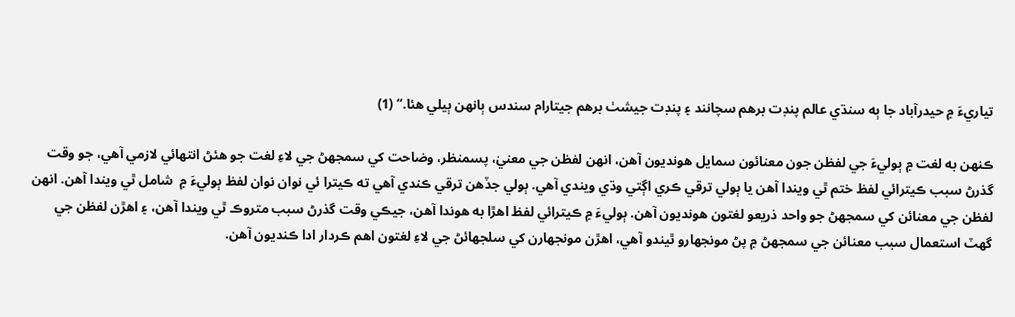تياريءَ ۾ حيدرآباد جا ٻه سنڌي عالم پنڊت برهم سچانند ۽ پنڊت جيشٺ برهم جيتارام سندس ٻانھن ٻيلي هئا.“ (1)

ڪنھن به لغت ۾ ٻوليءَ جي لفظن جون معنائون سمايل هونديون آهن، انھن لفظن جي معنيٰ، پسمنظر، وضاحت کي سمجھڻ جي لاءِ لغت جو هئڻ انتھائي لازمي آهي، جو وقت گذرڻ سبب ڪيترائي لفظ ختم ٿي ويندا آهن يا ٻولي ترقي ڪري اڳتي وڌي ويندي آهي. ٻولي جڏهن ترقي ڪندي آهي ته ڪيترا ئي نوان نوان لفظ ٻوليءَ ۾  شامل ٿي ويندا آهن. انھن لفظن جي معنائن کي سمجھڻ جو واحد ذريعو لغتون هونديون آهن. ٻوليءَ ۾ ڪيترائي لفظ اهڙا به هوندا آهن، جيڪي وقت گذرڻ سبب متروڪ ٿي ويندا آهن، ۽ اهڙن لفظن جي گهٽ استعمال سبب معنائن جي سمجھڻ ۾ پڻ مونجهارو ٿيندو آهي، اهڙن مونجهارن کي سلجهائڻ جي لاءِ لغتون اهم ڪردار ادا ڪنديون آهن.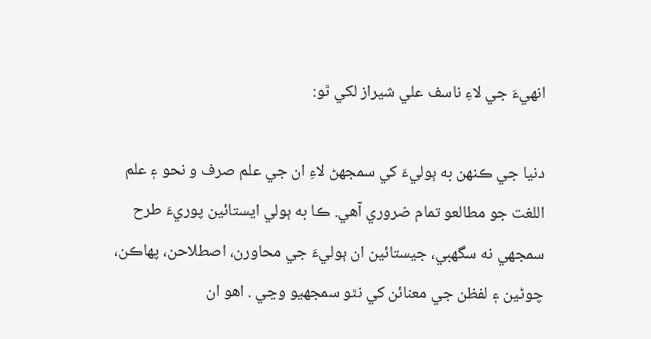انهيءَ جي لاءِ ناسف علي شيراز لکي ٿو:

دنيا جي ڪنھن به ٻوليءَ کي سمجهڻ لاءِ ان جي علم صرف و نحو ۽ علم اللغت جو مطالعو تمام ضروري آهي. ڪا به ٻولي ايستائين پوريءَ طرح سمجهي نه سگهبي، جيستائين ان ٻوليءَ جي محاورن، اصطلاحن، پھاڪن، چوڻين ۽ لفظن جي معنائن کي نٿو سمجهيو وڃي . اهو ان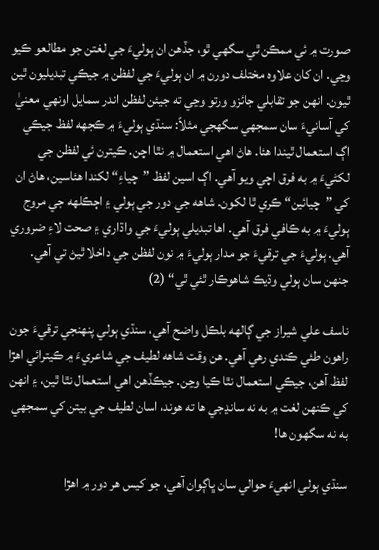صورت ۾ ئي ممڪن ٿي سگهي ٿو، جڏهن ان ٻوليءَ جي لغتن جو مطالعو ڪيو وڃي. ان کان علاوه مختلف دورن ۾ ان ٻوليءَ جي لفظن ۾ جيڪي تبديليون ٿين ٿيون. انھن جو تقابلي جائزو ورتو وڃي ته جيئن لفظن اندر سمايل اونھي معنيٰ کي آسانيءَ سان سمجهي سگهجي مثلاً: سنڌي ٻوليءَ ۾ ڪجهه لفظ جيڪي اڳ استعمال ٿيندا هئا. هاڻ اهي استعمال ۾ نٿا اچن. ڪيترن ئي لفظن جي لکڻيءَ ۾ به فرق اچي ويو آهي. اڳ اسين لفظ ”چياءِ“ لکندا هئاسين، هاڻ ان کي ”چيائين“ ڪري ٿا لکون. شاهه جي دور جي ٻولي ۽ اڄڪلهه جي مروج ٻوليءَ ۾ به ڪافي فرق آهي. اها تبديلي ٻوليءَ جي واڌاري ۽ صحت لاءِ ضروري آهي. ٻوليءَ جي ترقيءَ جو مدار ٻوليءَ ۾ نون لفظن جي داخلا ٿيڻ تي آهي. جنھن سان ٻولي وڌيڪ شاهوڪار ٿئي ٿي“ (2)

ناسف علي شيراز جي ڳالهه بلڪل واضح آهي، سنڌي ٻولي پنھنجي ترقيءَ جون راهون طئي ڪندي رهي آهي. هن وقت شاهه لطيف جي شاعريءَ ۾ ڪيترائي اهڙا لفظ آهن، جيڪي استعمال نٿا ڪيا وڃن. جيڪڏهن اهي استعمال نٿا ٿين، ۽ انهن کي ڪنھن لغت ۾ به نه سانڍجي ها ته هوند، اسان لطيف جي بيتن کي سمجهي به نه سگهون ها!

سنڌي ٻولي انهيءَ حوالي سان ڀاڳوان آهي، جو کيس هر دور ۾ اهڙا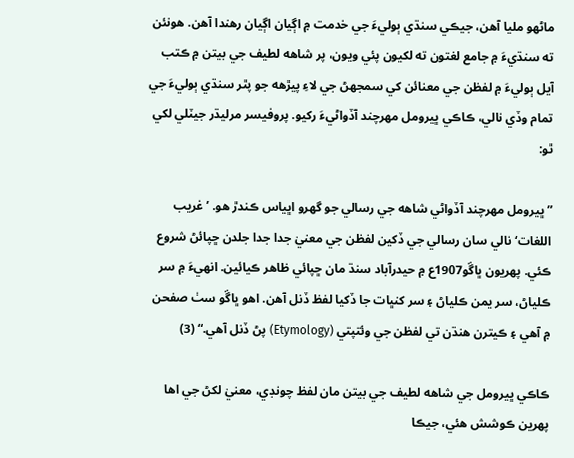ماڻھو مليا آهن، جيڪي سنڌي ٻوليءَ جي خدمت ۾ اڳيان اڳيان رهندا آهن. هونئن ته سنڌيءَ ۾ جامع لغتون ته لکيون پئي ويون، پر شاهه لطيف جي بيتن ۾ ڪتب آيل ٻوليءَ ۾ لفظن جي معنائن کي سمجهڻ جي لاءِ پيڙهه جو پٿر سنڌي ٻوليءَ جي تمام وڏي نالي، ڪاڪي ڀيرومل مھرچند آڏواڻيءَ رکيو. پروفيسر مرليڌر جيٽلي لکي ٿو:

”ڀيرومل مھرچند آڏواڻي شاهه جي رسالي جو گھرو اڀياس ڪندڙ هو. ’غريب اللغات‘ نالي سان رسالي جي ڏکين لفظن جي معنيٰ جدا جدا جلدن ڇپائڻ شروع ڪئي. پھريون ڀاڱو1907ع ۾ حيدرآباد سنڌ مان ڇپائي ظاهر ڪيائين. انھيءَ ۾ سر ڪلياڻ، سر يمن ڪلياڻ ۽ سر کنڀات جا ڏکيا لفظ ڏنل آهن. اهو ڀاڱو سٺ صفحن ۾ آهي ۽ ڪيترن هنڌن تي لفظن جي وئتپتي (Etymology) پڻ ڏنل آهي.“ (3)

ڪاڪي ڀيرومل جي شاهه لطيف جي بيتن مان لفظ چونڊي، معنيٰ لکڻ جي اها پھرين ڪوشش هئي، جيڪا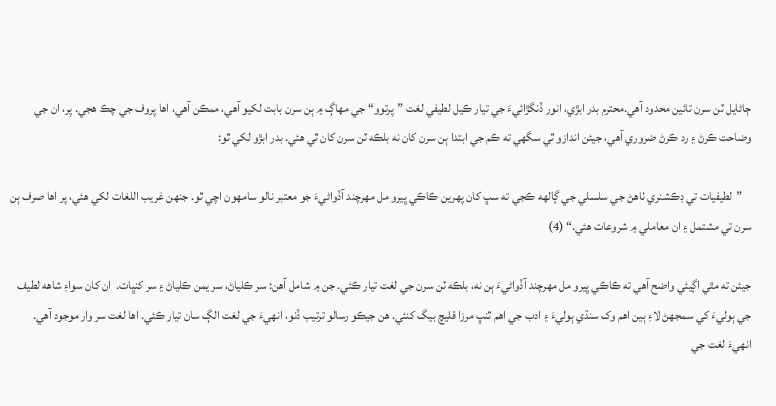ڄاڻايل ٽن سرن تائين محدود آهي.محترم بدر ابڙي، انور ڏنگڙائيءَ جي تيار ڪيل لطيفي لغت ”پرتوو“ جي مھاڳ ۾ ٻن سرن بابت لکيو آهي، ممڪن آهي، اها پروف جي چڪ هجي. پر، ان جي وضاحت ڪرڻ ۽ رد ڪرڻ ضروري آهي، جيئن اندازو ٿي سگهي ته ڪم جي ابتدا ٻن سرن کان نه بلڪه ٽن سرن کان ٿي هئي. بدر ابڙو لکي ٿو:

    ”لطيفيات تي ڊڪشنري ٺاهڻ جي سلسلي جي ڳالهه ڪجي ته سڀ کان پھرين ڪاڪي ڀيرو مل مھرچند آڏواڻيءَ جو معتبر نالو سامھون اچي ٿو. جنھن غريب اللغات لکي هئي، پر اها صرف ٻن سرن تي مشتمل ۽ ان معاملي ۾ شروعات هئي.“ (4)

جيئن ته مٿي اڳيئي واضح آهي ته ڪاڪي ڀيرو مل مھرچند آڏواڻيءَ ٻن نه، بلڪه ٽن سرن جي لغت تيار ڪئي. جن ۾ شامل آهن: سر ڪلياڻ، سر يمن ڪلياڻ ۽ سر کنڀات.  ان کان سواءِ شاهه لطيف جي ٻوليءَ کي سمجهڻ لاءِ ٻين اهم وک سنڌي ٻوليءَ ۽ ادب جي اهم ٿنڀ مرزا قليچ بيگ کنئي. هن جيڪو رسالو ترتيب ڏنو، انهيءَ جي لغت الڳ سان تيار ڪئي. اها لغت سر وار موجود آهي. انهيءَ لغت جي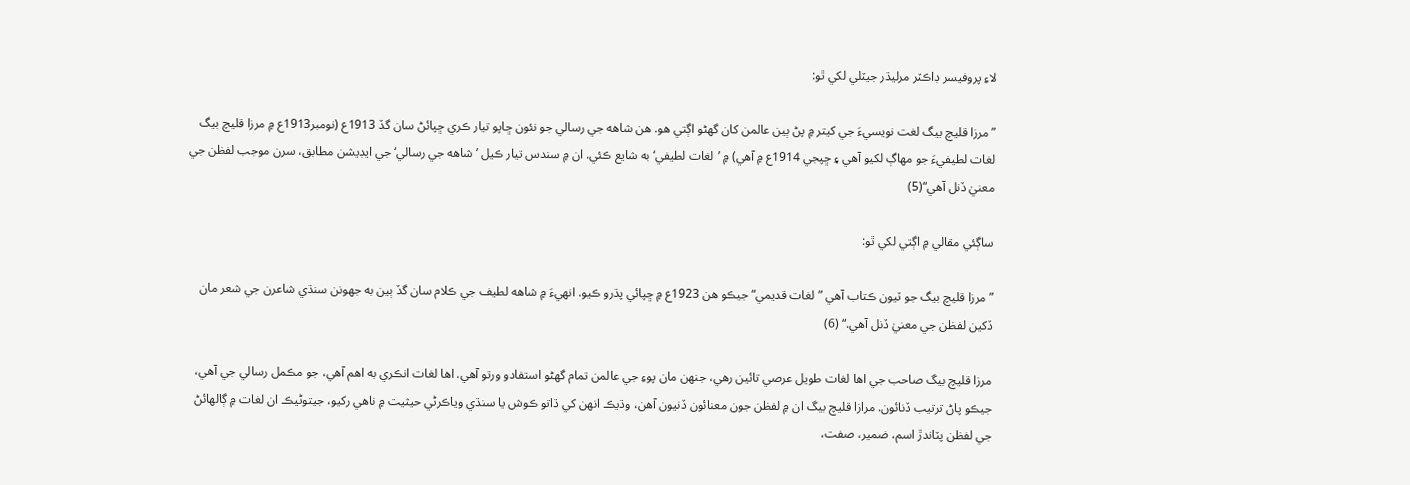لاءِ پروفيسر ڊاڪٽر مرليڌر جيٽلي لکي ٿو:

”مرزا قليچ بيگ لغت نويسيءَ جي کيتر ۾ پڻ ٻين عالمن کان گهڻو اڳتي هو. هن شاهه جي رسالي جو نئون ڇاپو تيار ڪري ڇپائڻ سان گڏ 1913ع (نومبر1913ع ۾ مرزا قليچ بيگ لغات لطيفيءَ جو مھاڳ لکيو آهي ۽ ڇپجي 1914ع ۾ آهي) ۾ ’لغات لطيفي‘ به شايع ڪئي. ان ۾ سندس تيار ڪيل ’شاهه جي رسالي‘ جي ايڊيشن مطابق، سرن موجب لفظن جي معنيٰ ڏنل آهي“(5)

ساڳئي مقالي ۾ اڳتي لکي ٿو:

”مرزا قليچ بيگ جو ٽيون ڪتاب آهي ”لغات قديمي“ جيڪو هن 1923ع ۾ ڇپائي پڌرو ڪيو. انهيءَ ۾ شاهه لطيف جي ڪلام سان گڏ ٻين به جهونن سنڌي شاعرن جي شعر مان ڏکين لفظن جي معنيٰ ڏنل آهي.“ (6)

مرزا قليچ بيگ صاحب جي اها لغات طويل عرصي تائين رهي، جنھن مان پوءِ جي عالمن تمام گهڻو استفادو ورتو آهي. اها لغات انڪري به اهم آهي، جو مڪمل رسالي جي آهي، جيڪو پاڻ ترتيب ڏنائون. مرازا قليچ بيگ ان ۾ لفظن جون معنائون ڏنيون آهن، وڌيڪ انھن کي ڌاتو ڪوش يا سنڌي وياڪرڻي حيثيت ۾ ناهي رکيو، جيتوڻيڪ ان لغات ۾ ڳالهائڻ جي لفظن پٽاندڙ اسم، ضمير، صفت،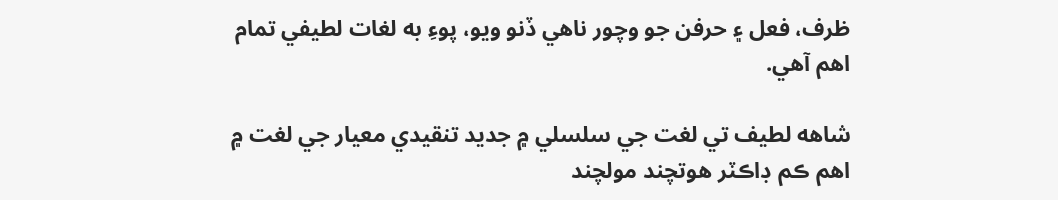ظرف، فعل ۽ حرفن جو وچور ناهي ڏنو ويو، پوءِ به لغات لطيفي تمام اهم آهي.

شاهه لطيف تي لغت جي سلسلي ۾ جديد تنقيدي معيار جي لغت ۾  اهم ڪم ڊاڪٽر هوتچند مولچند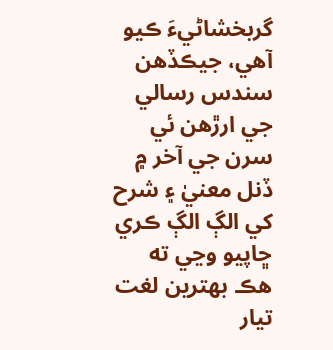گربخشاڻيءَ ڪيو آهي، جيڪڏهن سندس رسالي جي ارڙهن ئي سرن جي آخر ۾ ڏنل معنيٰ ۽ شرح کي الڳ الڳ ڪري ڇاپيو وڃي ته هڪ بھترين لغت تيار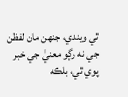ٿي ويندي، جنھن مان لفظن جي نه رڳو معنيٰ جي خبر پوي ٿي، بلڪه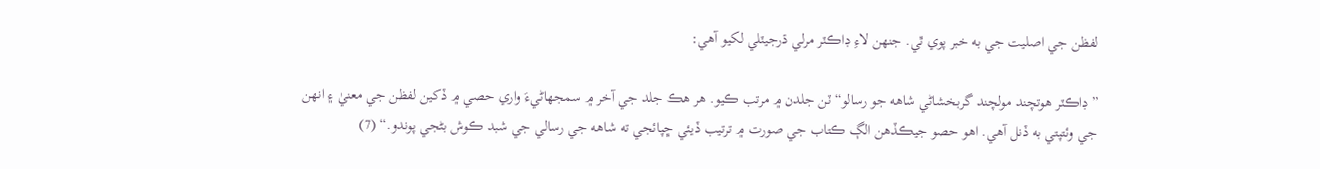لفظن جي اصليت جي به خبر پوي ٿي. جنھن لاءِ ڊاڪٽر مرلي ڌرجيٽلي لکيو آهي:

”ڊاڪٽر هوتچند مولچند گربخشاڻي شاهه جو رسالو“ ٽن جلدن ۾ مرتب ڪيو. هر هڪ جلد جي آخر ۾ سمجهاڻيءَ واري حصي ۾ ڏکين لفظن جي معنيٰ ۽ انھن جي وئتپتي به ڏنل آهي. اهو حصو جيڪڏهن الڳ ڪتاب جي صورت ۾ ترتيب ڏيئي ڇپائجي ته شاهه جي رسالي جي شبد ڪوش بڻجي پوندو.“ (7)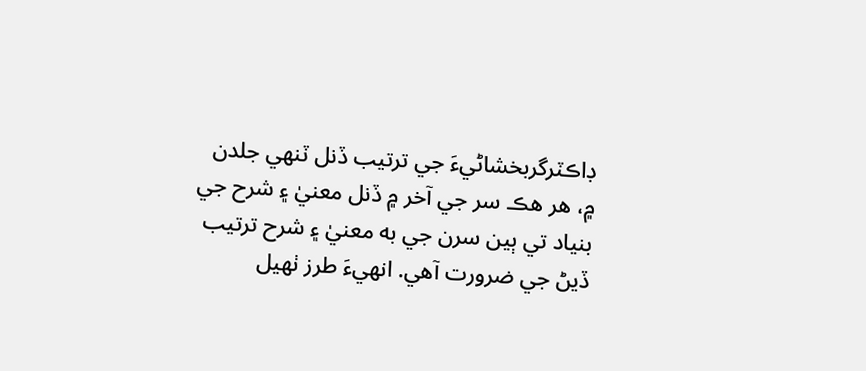ڊاڪٽرگربخشاڻيءَ جي ترتيب ڏنل ٽنھي جلدن ۾، هر هڪ سر جي آخر ۾ ڏنل معنيٰ ۽ شرح جي بنياد تي ٻين سرن جي به معنيٰ ۽ شرح ترتيب ڏيڻ جي ضرورت آهي. انھيءَ طرز ٺھيل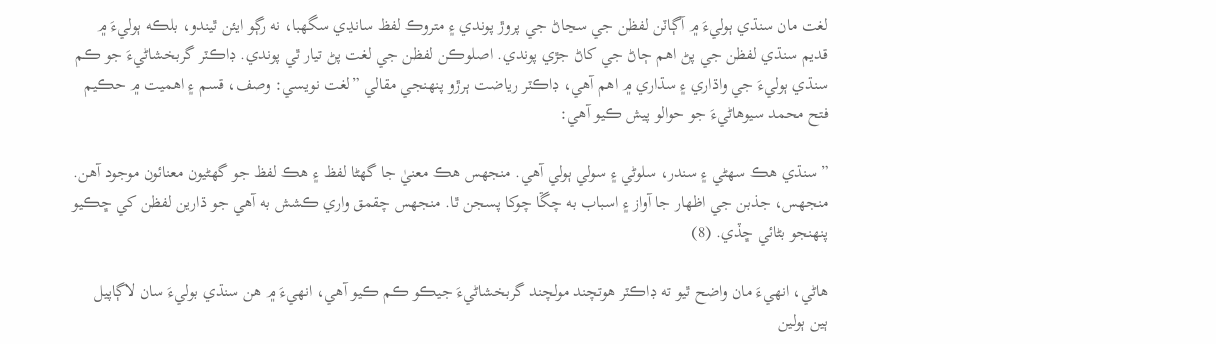لغت مان سنڌي ٻوليءَ ۾ آڳاٽن لفظن جي سڃاڻ جي پروڙ پوندي ۽ متروڪ لفظ سانڍي سگهبا، نه رڳو ايئن ٿيندو، بلڪه ٻوليءَ ۾ قديم سنڌي لفظن جي پڻ اهم ڄاڻ جي کاڻ جڙي پوندي. اصلوڪن لفظن جي لغت پڻ تيار ٿي پوندي. ڊاڪٽر گربخشاڻيءَ جو ڪم سنڌي ٻوليءَ جي واڌاري ۽ سڌاري ۾ اهم آهي، ڊاڪٽر رياضت ٻرڙو پنھنجي مقالي ”لغت نويسي: وصف، قسم ۽ اهميت ۾ حڪيم فتح محمد سيوهاڻيءَ جو حوالو پيش ڪيو آهي:

”سنڌي هڪ سھڻي ۽ سندر، سلوڻي ۽ سولي ٻولي آهي. منجهس هڪ معنيٰ جا گهڻا لفظ ۽ هڪ لفظ جو گهڻيون معنائون موجود آهن. منجهس، جذبن جي اظھار جا آواز ۽ اسباب به چڱا چوکا پسجن ٿا. منجهس چقمق واري ڪشش به آهي جو ڌارين لفظن کي ڇڪيو پنھنجو بڻائي ڇڏي. (8)

هاڻي، انهيءَ مان واضح ٿيو ته ڊاڪٽر هوتچند مولچند گربخشاڻيءَ جيڪو ڪم ڪيو آهي، انهيءَ ۾ هن سنڌي بوليءَ سان لاڳاپيل ٻين ٻولين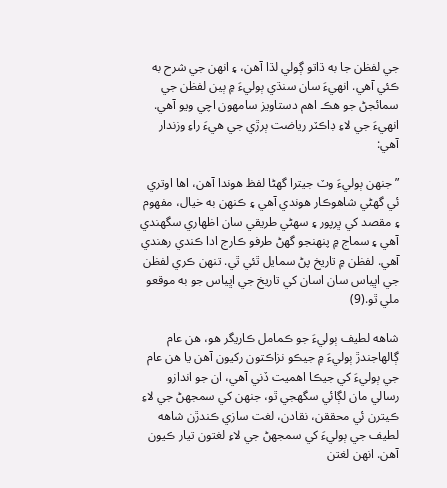جي لفظن جا به ڌاتو ڳولي لڌا آهن، ۽ انھن جي شرح به ڪئي آهي. انهيءَ سان سنڌي ٻوليءَ ۾ ٻين لفظن جي سمائجڻ جو هڪ اهم دستاويز سامھون اچي ويو آهي. انهيءَ جي لاءِ ڊاڪٽر رياضت ٻرڙي جي هيءَ راءِ وزندار آهي:

”جنھن ٻوليءَ وٽ جيترا گهڻا لفظ هوندا آهن، اها اوتري ئي گهڻي شاهوڪار هوندي آهي ۽ ڪنھن به خيال، مفھوم ۽ مقصد کي ڀرپور ۽ سھڻي طريقي سان اظھاري سگهندي آهي ۽ سماج ۾ پنھنجو گهڻ طرفو ڪارج ادا ڪندي رهندي آهي. لفظن ۾ تاريخ پڻ سمايل ٿئي ٿي. تنھن ڪري لفظن جي اڀياس سان اسان کي تاريخ جي اڀياس جو به موقعو ملي ٿو.(9)

شاهه لطيف ٻوليءَ جو ڪمامل ڪاريگر هو، هن عام ڳالھاجندڙ ٻوليءَ ۾ جيڪو نزاڪتون رکيون آهن يا هن عام جي ٻوليءَ کي جيڪا اهميت ڏني آهي، ان جو اندازو رسالي مان لڳائي سگهجي ٿو، جنھن کي سمجهڻ جي لاءِ ڪيترن ئي محققن، نقادن، لغت سازي ڪندڙن شاهه لطيف جي ٻوليءَ کي سمجهڻ جي لاءِ لغتون تيار ڪيون آهن. انھن لغتن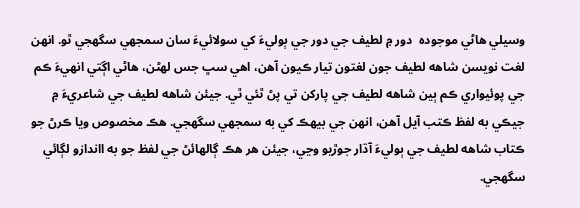وسيلي هاڻي موجوده  دور ۾ لطيف جي دور جي ٻوليءَ کي سولائيءَ سان سمجهي سگهجي ٿو. انھن لغت نويسن شاهه لطيف جون لغتون تيار ڪيون آهن، اهي سڀ جس لھڻن، هاڻي اڳتي انھيءَ ڪم جي پوئيواري ڪم ٻين شاهه لطيف جي پارکن تي پڻ ٿئي ٿي. جيئن شاهه لطيف جي شاعريءَ ۾ جيڪي به لفظ ڪتب آيل آهن، انھن جي بيھڪ کي به سمجهي سگهجي. هڪ مخصوص ويا ڪرڻ جو ڪتاب شاهه لطيف جي ٻوليءَ آڌار جوڙيو وڃي، جيئن هر هڪ ڳالھائڻ جي لفظ جو به ااندازو لڳائي سگهجي.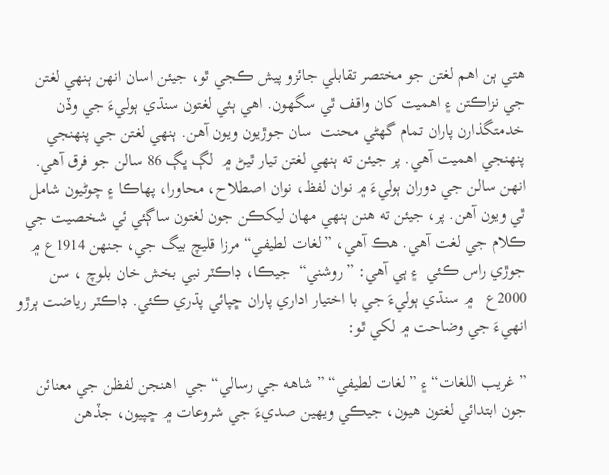هتي ٻن اهم لغتن جو مختصر تقابلي جائزو پيش ڪجي ٿو، جيئن اسان انھن ٻنھي لغتن جي نزاڪتن ۽ اهميت کان واقف ٿي سگهون. اهي ٻئي لغتون سنڌي ٻوليءَ جي وڏن خدمتگذارن پاران تمام گهڻي محنت  سان جوڙيون ويون آهن. ٻنهي لغتن جي پنھنجي پنھنجي اهميت آهي. پر جيئن ته ٻنھي لغتن تيار ٿيڻ ۾  لڳ ڀڳ 86 سالن جو فرق آهي. انهن سالن جي دوران ٻوليءَ ۾ نوان لفظ، نوان اصطلاح، محاورا، پھاڪا ۽ چوڻيون شامل ٿي ويون آهن. پر، جيئن ته هنن ٻنھي مھان ليکڪن جون لغتون ساڳئي ئي شخصيت جي ڪلام جي لغت آهي. هڪ آهي، ”لغات لطيفي“ مرزا قليچ بيگ جي، جنھن 1914ع ۾ جوڙي راس ڪئي  ۽ ٻي آهي: ”روشني“  جيڪا، ڊاڪٽر نبي بخش خان بلوچ ، سن 2000ع   ۾ سنڌي ٻوليءَ جي با اختيار اداري پاران ڇپائي پڌري ڪئي. ڊاڪٽر رياضت ٻرڙو انهيءَ جي وضاحت ۾ لکي ٿو:

” غريب اللغات“ ۽ ”لغات لطيفي“ ” شاهه جي رسالي“ جي  اهنجن لفظن جي معنائن جون ابتدائي لغتون هيون، جيڪي ويهين صديءَ جي شروعات ۾ ڇپيون، جڏهن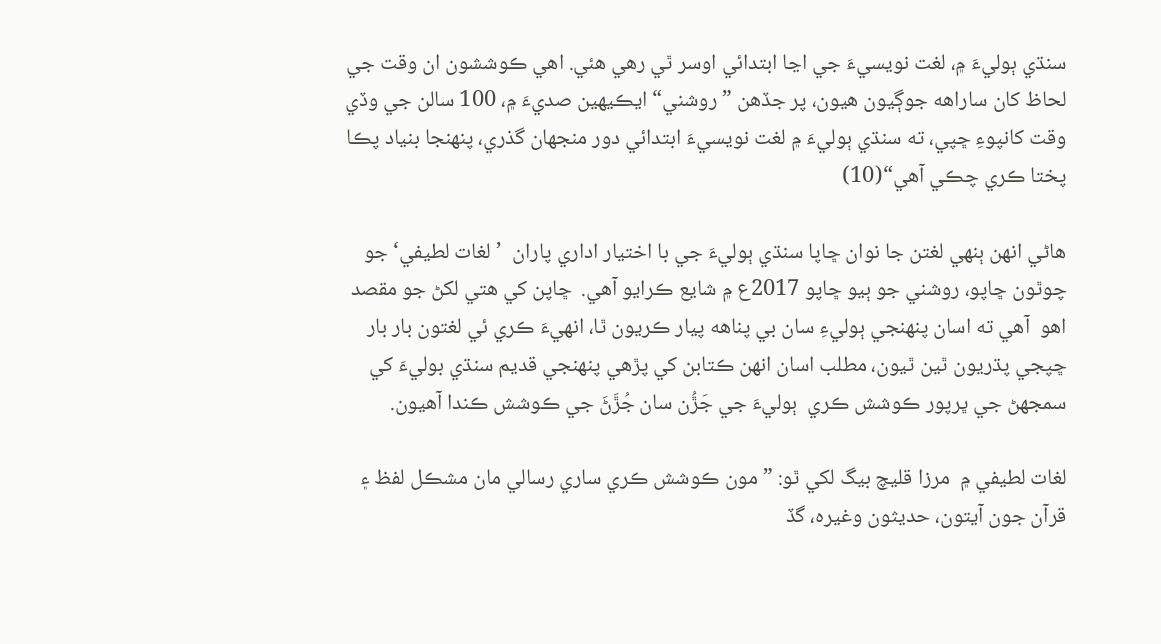سنڌي ٻوليءَ ۾، لغت نويسيءَ جي اڃا ابتدائي اوسر ٿي رهي هئي. اهي ڪوششون ان وقت جي لحاظ کان ساراهه جوڳيون هيون، پر جڏهن ”روشني“ ايڪيھين صديءَ ۾، 100 سالن جي وڏي وقت کانپوءِ ڇپي، ته سنڌي ٻوليءَ ۾ لغت نويسيءَ ابتدائي دور منجهان گذري، پنھنجا بنياد پڪا پختا ڪري چڪي آهي“(10)

هاڻي انهن ٻنهي لغتن جا نوان ڇاپا سنڌي ٻوليءَ جي با اختيار اداري پاران  ’لغات لطيفي‘ جو  چوٿون ڇاپو، روشني جو ٻيو ڇاپو 2017ع ۾ شايع ڪرايو آهي.  ڇاپن کي هتي لکڻ جو مقصد اهو  آهي ته اسان پنھنجي ٻوليءِ سان بي پناهه پيار ڪريون ٿا، انهيءَ ڪري ئي لغتون بار بار ڇپجي پڌريون ٿين ٿيون، مطلب اسان انھن ڪتابن کي پڙهي پنھنجي قديم سنڌي بوليءَ کي سمجهڻ جي ڀرپور ڪوشش ڪري  ٻوليءَ جي جَڙُن سان جُڙَڻَ جي ڪوشش ڪندا آهيون.

لغات لطيفي ۾  مرزا قليچ بيگ لکي ٿو: ”مون ڪوشش ڪري ساري رسالي مان مشڪل لفظ ۽ قرآن جون آيتون، حديثون وغيره، گڏ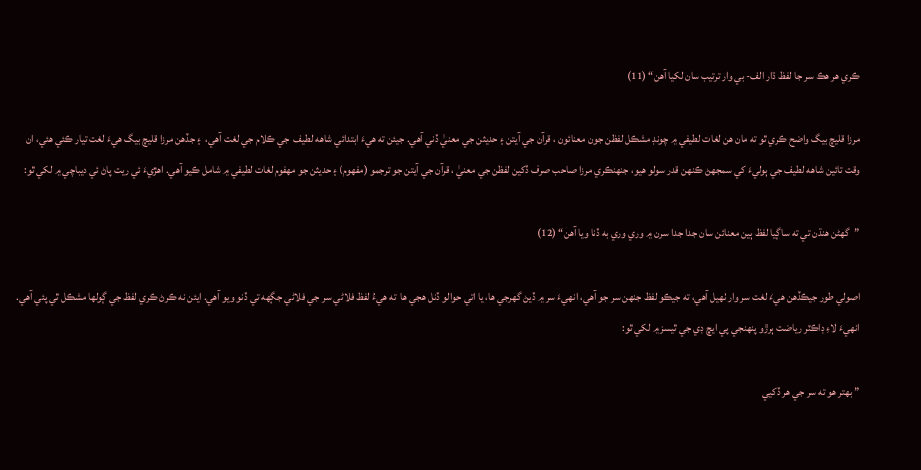ڪري هر هڪ سر جا لفظ ڌار الف- بي وار ترتيب سان لکيا آهن“ (11)

مرزا قليچ بيگ واضح ڪري ٿو ته مان هن لغات لطيفي ۾ چونڊ مشڪل لفظن جون معنائون ، قرآن جي آيتن ۽ حديثن جي معنيٰ ڏني آهي. جيئن ته هيءَ ابتدائي شاهه لطيف  جي ڪلام جي لغت آهي،  ۽ جڏهن مرزا قليچ بيگ هيءَ لغت تيار ڪئي هئي، ان وقت تائين شاهه لطيف جي ٻوليءَ کي سمجهڻ ڪنھن قدر سولو هيو، جنھنڪري مرزا صاحب صرف ڏکين لفظن جي معنيٰ ، قرآن جي آيتن جو ترجمو (مفھوم) ۽ حديثن جو مھفوم لغات لطيفي ۾ شامل ڪيو آهي. اهڙيءَ ئي ريت پاڻ ئي ديباچي ۾ لکي ٿو:

”گهڻن هنڌن تي ته ساڳيا لفظ ٻين معنائن سان جدا جدا سرن ۾ وري وري به ڏنا ويا آهن“ (12)

اصولي طور جيڪڏهن هيءَ لغت سر وار ٺھيل آهي، ته جيڪو لفظ جنھن سر جو آهي، انهيءَ سر ۾ ڏيڻ گهرجي ها، يا اتي حوالو ڏنل هجي ها  ته هيءُ لفظ فلاڻي سر جي فلاڻي جڳهه تي ڏنو ويو آهي. ايئن نه ڪرڻ ڪري لفظ جي ڳولها مشڪل ٿي پئي آهي. انهيءَ لاءِ ڊاڪٽر رياضت ٻرڙو پنھنجي پي ايڇ ڊي جي ٿيسز ۾ لکي ٿو:

” بھتر هو ته سر جي هر ڏکيي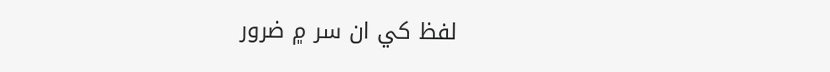لفظ کي ان سر ۾ ضرور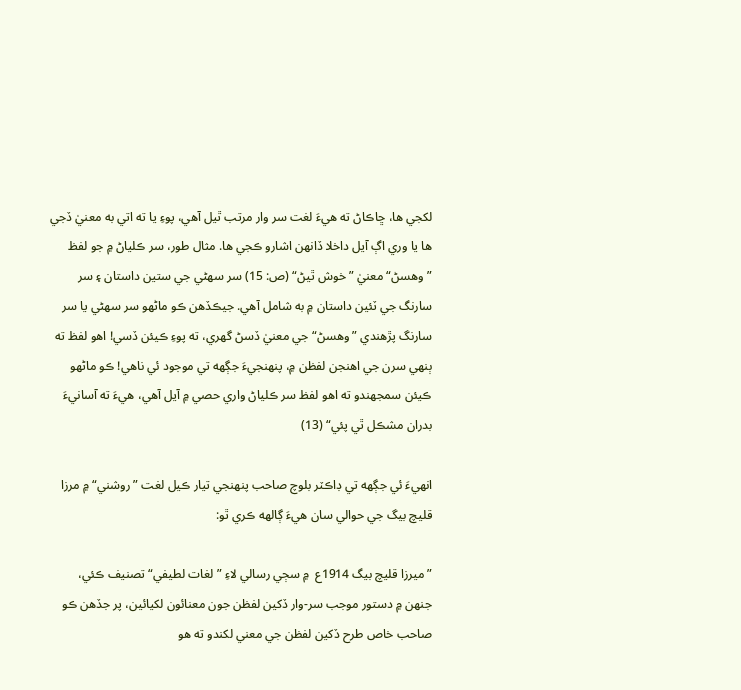لکجي ها، ڇاڪاڻ ته هيءَ لغت سر وار مرتب ٿيل آهي، پوءِ يا ته اتي به معنيٰ ڏجي ها يا وري اڳ آيل داخلا ڏانهن اشارو ڪجي ها. مثال طور، سر ڪلياڻ ۾ جو لفظ ”وهسڻ“ معنيٰ ”خوش ٿيڻ“ (ص: 15) سر سھڻي جي ستين داستان ۽ سر سارنگ جي ٽئين داستان ۾ به شامل آهي. جيڪڏهن ڪو ماڻھو سر سھڻي يا سر سارنگ پڙهندي ”وهسڻ“ جي معنيٰ ڏسڻ گهري، ته پوءِ ڪيئن ڏسي! اهو لفظ ته ٻنھي سرن جي اهنجن لفظن ۾، پنھنجيءَ جڳهه تي موجود ئي ناهي! ڪو ماڻھو ڪيئن سمجهندو ته اهو لفظ سر ڪلياڻ واري حصي ۾ آيل آهي، هيءَ ته آسانيءَ بدران مشڪل ٿي پئي“ (13)

انهيءَ ئي جڳھه تي ڊاڪٽر بلوچ صاحب پنھنجي تيار ڪيل لغت ”روشني“ ۾ مرزا قليچ بيگ جي حوالي سان هيءَ ڳالهه ڪري ٿو:

” ميرزا قليچ بيگ 1914ع  ۾ سڄي رسالي لاءِ ” لغات لطيفي“ تصنيف ڪئي، جنھن ۾ دستور موجب سر-وار ڏکين لفظن جون معنائون لکيائين، پر جڏهن ڪو صاحب خاص طرح ڏکين لفظن جي معني لکندو ته هو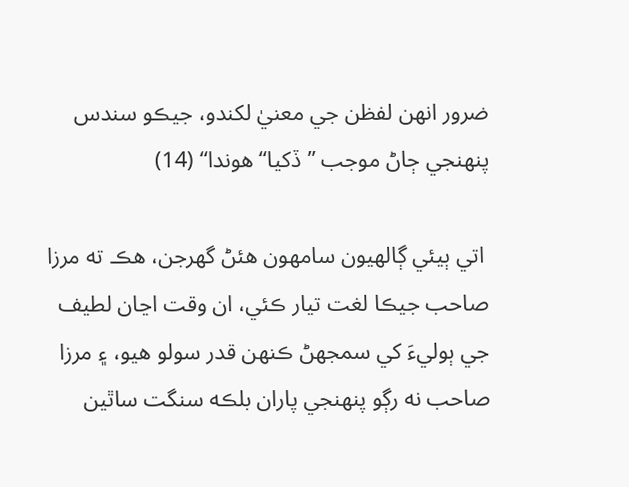ضرور انھن لفظن جي معنيٰ لکندو، جيڪو سندس پنھنجي ڄاڻ موجب ”ڏکيا“ هوندا“ (14)

 اتي ٻيئي ڳالهيون سامهون هئڻ گهرجن، هڪ ته مرزا صاحب جيڪا لغت تيار ڪئي، ان وقت اڃان لطيف جي ٻوليءَ کي سمجهڻ ڪنھن قدر سولو هيو، ۽ مرزا صاحب نه رڳو پنھنجي پاران بلڪه سنگت ساٿين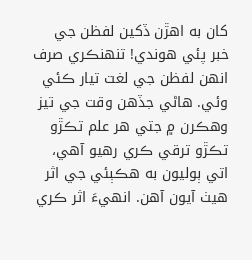کان به اهڙن ڏکين لفظن جي خبر پئي هوندي! تنھنڪري صرف انھن لفظن جي لغت تيار ڪئي وئي. هاڻي جڏهن وقت جي تيز وهڪرن ۾ جتي هر علم تڪڙو تڪڙو ترقي ڪري رهيو آهي، اتي ٻوليون به هڪٻئي جي اثر هيٺ آيون آهن. انهيءَ اثر ڪري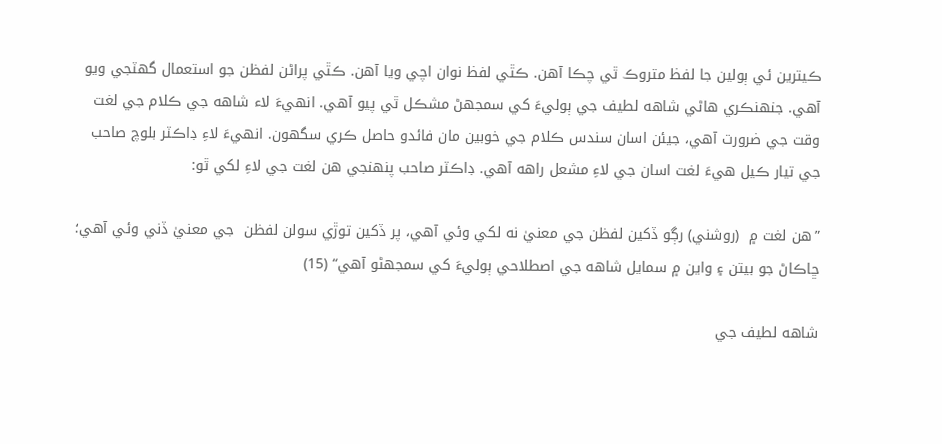ڪيترين ئي ٻولين جا لفظ متروڪ ٿي چڪا آهن. ڪٿي لفظ نوان اچي ويا آهن. ڪٿي پراڻن لفظن جو استعمال گهٽجي ويو آهي. جنھنڪري هاڻي شاهه لطيف جي ٻوليءَ کي سمجهڻ مشڪل ٿي پيو آهي. انهيءَ لاء شاهه جي ڪلام جي لغت وقت جي ضرورت آهي، جيئن اسان سندس ڪلام جي خوبين مان فائدو حاصل ڪري سگهون. انهيءَ لاءِ ڊاڪٽر بلوچ صاحب جي تيار ڪيل هيءَ لغت اسان جي لاءِ مشعل راهه آهي. ڊاڪٽر صاحب پنھنجي هن لغت جي لاءِ لکي ٿو:

”هن لغت ۾  (روشني) رڳو ڏکين لفظن جي معنيٰ نه لکي وئي آهي، پر ڏکين توڙي سولن لفظن  جي معنيٰ ڏني وئي آهي؛ ڇاڪاڻ جو بيتن ۽ واين ۾ سمايل شاهه جي اصطلاحي ٻوليءَ کي سمجھڻو آهي“ (15)

شاهه لطيف جي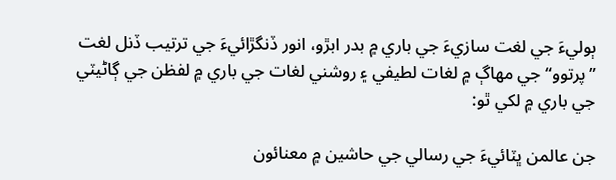ٻوليءَ جي لغت سازيءَ جي باري ۾ بدر ابڙو، انور ڏنگڙائيءَ جي ترتيب ڏنل لغت ”پرتوو“ جي مھاڳ ۾ لغات لطيفي ۽ روشني لغات جي باري ۾ لفظن جي ڳاڻيٽي جي باري ۾ لکي ٿو:

جن عالمن ڀٽائيءَ جي رسالي جي حاشين ۾ معنائون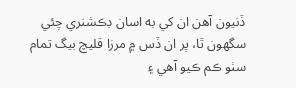ڏنيون آهن ان کي به اسان ڊڪشنري چئي سگهون ٿا، پر ان ڏس ۾ مرزا قليچ بيگ تمام سٺو ڪم ڪيو آهي ۽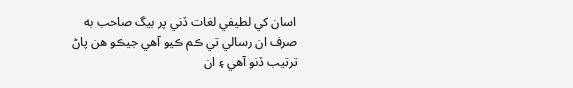اسان کي لطيفي لغات ڏني پر بيگ صاحب به صرف ان رسالي تي ڪم ڪيو آهي جيڪو هن پاڻ ترتيب ڏنو آهي ۽ ان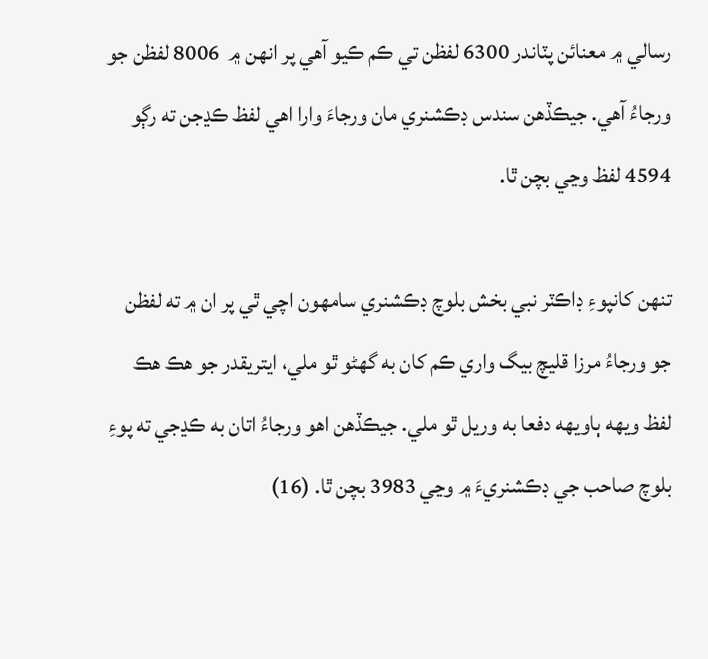رسالي ۾ معنائن پٽاندر 6300 لفظن تي ڪم ڪيو آهي پر انھن ۾  8006 لفظن جو ورجاءُ آهي. جيڪڏهن سندس ڊڪشنري مان ورجاءَ وارا اهي لفظ ڪڍجن ته رڳو 4594 لفظ وڃي بچن ٿا.

تنھن کانپوءِ ڊاڪٽر نبي بخش بلوچ ڊڪشنري سامھون اچي ٿي پر ان ۾ ته لفظن جو ورجاءُ مرزا قليچ بيگ واري ڪم کان به گهڻو ٿو ملي، ايتريقدر جو هڪ هڪ لفظ ويهه ٻاويهه دفعا به وريل ٿو ملي. جيڪڏهن اهو ورجاءُ اتان به ڪڍجي ته پوءِ بلوچ صاحب جي ڊڪشنريءَ ۾ وڃي 3983 بچن ٿا. (16)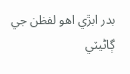بدر ابڙي اهو لفظن جي ڳاڻيٽي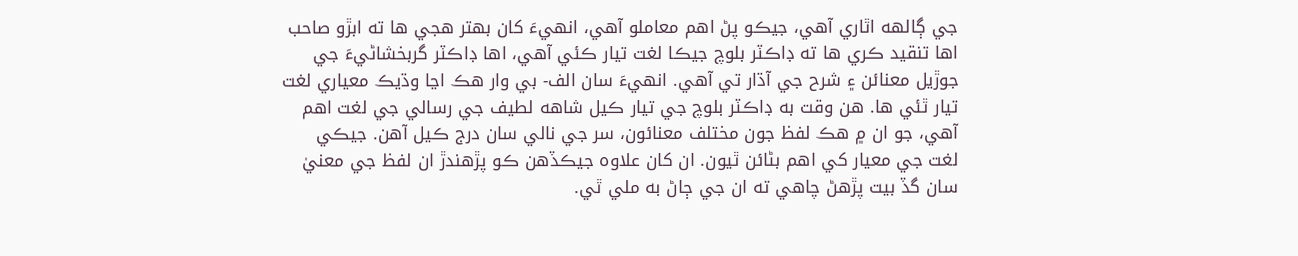جي ڳالهه اٿاري آهي، جيڪو پڻ اهم معاملو آهي، انهيءَ کان بھتر هجي ها ته ابڙو صاحب اها تنقيد ڪري ها ته ڊاڪٽر بلوچ جيڪا لغت تيار ڪئي آهي، اها ڊاڪٽر گربخشاڻيءَ جي جوڙيل معنائن ۽ شرح جي آڌار تي آهي. انهيءَ سان الف- بي وار هڪ اڃا وڌيڪ معياري لغت تيار ٿئي ها. هن وقت به ڊاڪٽر بلوچ جي تيار ڪيل شاهه لطيف جي رسالي جي لغت اهم آهي، جو ان ۾ هڪ لفظ جون مختلف معنائون، سر جي نالي سان درج ڪيل آهن. جيڪي لغت جي معيار کي اهم بڻائن ٿيون. ان کان علاوه جيڪڏهن ڪو پڙهندڙ ان لفظ جي معنيٰ سان گڏ بيت پڙهڻ چاهي ته ان جي ڄاڻ به ملي ٿي.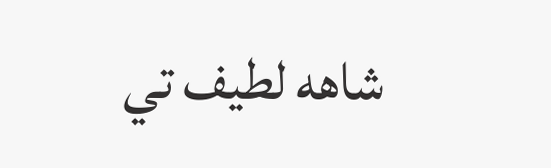شاهه لطيف تي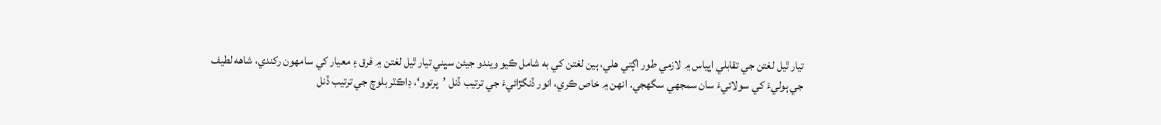تيار ٿيل لغتن جي تقابلي اڀياس ۾ لازمي طور اڳتي هلي، ٻين لغتن کي به شامل ڪيو ويندو جيئن سڀني تيار ٿيل لغتن ۾ فرق ۽ معيار کي سامھون رکندي، شاهه لطيف جي ٻوليءَ کي سولائيءَ سان سمجهي سگهجي. انهن ۾ خاص ڪري، انور ڏنگڙائيءَ جي ترتيب ڏنل ’پرتوو‘، ڊاڪٽر بلوچ جي ترتيب ڏنل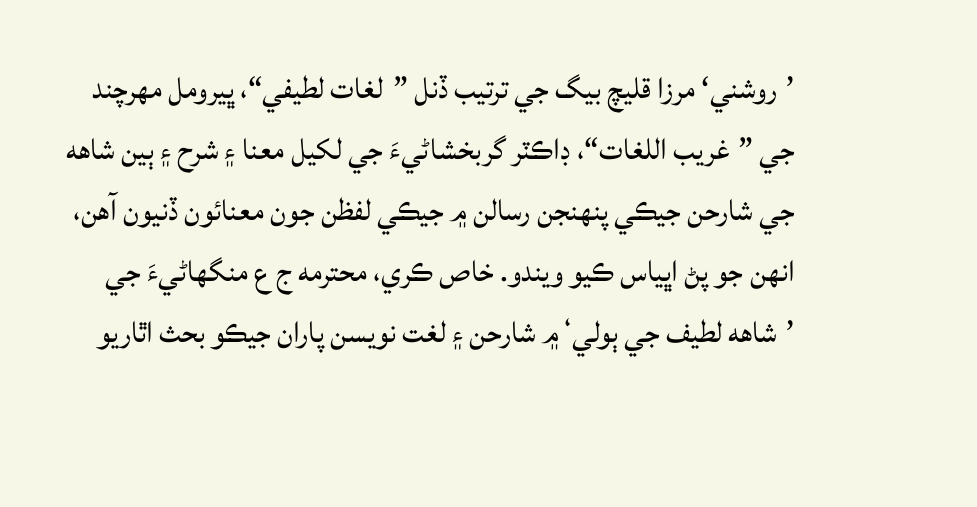’روشني‘ مرزا قليچ بيگ جي ترتيب ڏنل ”لغات لطيفي“، ڀيرومل مھرچند جي ”غريب اللغات“، ڊاڪٽر گربخشاڻيءَ جي لکيل معنا ۽ شرح ۽ ٻين شاهه جي شارحن جيڪي پنھنجن رسالن ۾ جيڪي لفظن جون معنائون ڏنيون آهن، انهن جو پڻ اڀياس ڪيو ويندو. خاص ڪري، محترمه ج ع منگهاڻيءَ جي ’شاهه لطيف جي ٻولي‘ ۾ شارحن ۽ لغت نويسن پاران جيڪو بحث اٿاريو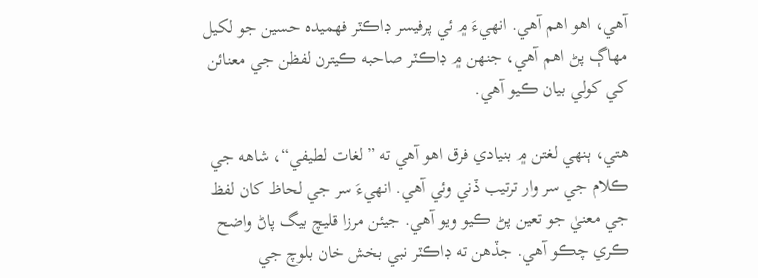آهي، اهو اهم آهي. انهيءَ ۾ ئي پرفيسر ڊاڪٽر فھميده حسين جو لکيل مھاڳ پڻ اهم آهي، جنھن ۾ ڊاڪٽر صاحبه ڪيترن لفظن جي معنائن کي کولي بيان ڪيو آهي.

هتي، ٻنهي لغتن ۾ بنيادي فرق اهو آهي ته ”لغات لطيفي“، شاهه جي ڪلام جي سر وار ترتيب ڏني وئي آهي. انهيءَ سر جي لحاظ کان لفظ جي معنيٰ جو تعين پڻ ڪيو ويو آهي. جيئن مرزا قليچ بيگ پاڻ واضح ڪري چڪو آهي. جڏهن ته ڊاڪٽر نبي بخش خان بلوچ جي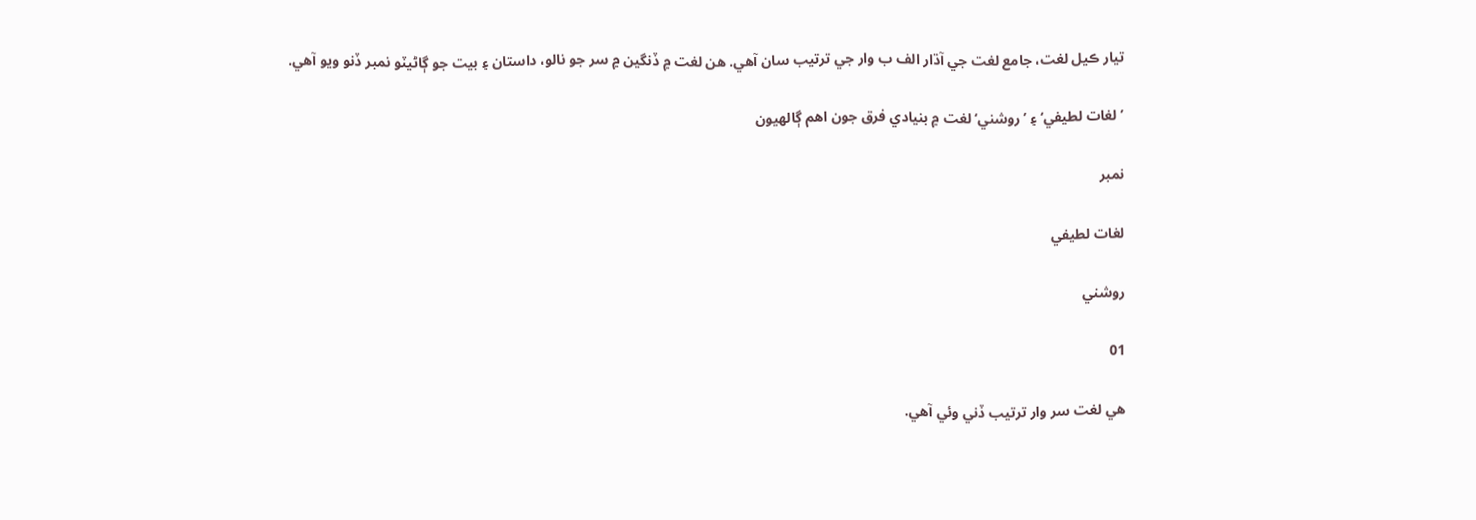تيار ڪيل لغت، جامع لغت جي آڌار الف ب وار جي ترتيب سان آهي. هن لغت ۾ ڏنگين ۾ سر جو نالو، داستان ۽ بيت جو ڳاڻيٽو نمبر ڏنو ويو آهي.

’لغات لطيفي‘ ۽ ’روشني‘ لغت ۾ بنيادي فرق جون اهم ڳالهيون

نمبر

لغات لطيفي

روشني

01

هي لغت سر وار ترتيب ڏني وئي آهي.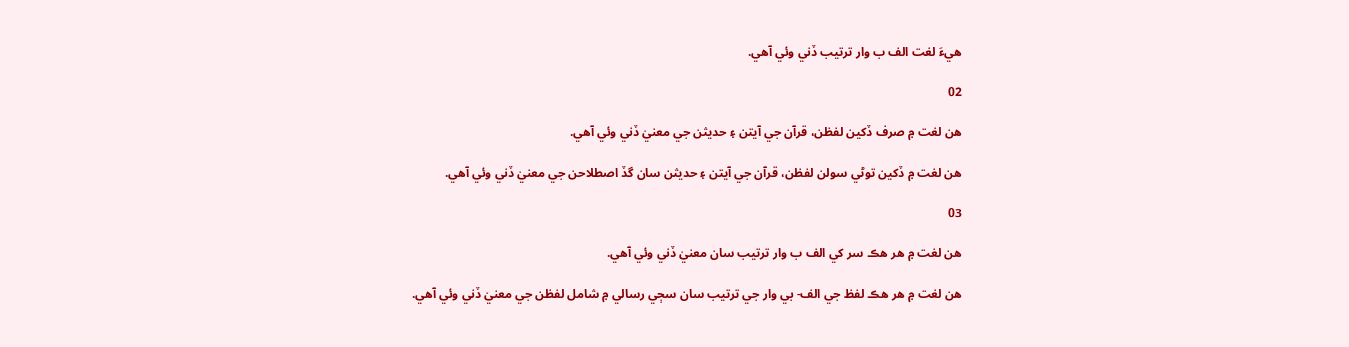هيءَ لغت الف ب وار ترتيب ڏني وئي آهي.

02

هن لغت ۾ صرف ڏکين لفظن، قرآن جي آيتن ۽ حديثن جي معنيٰ ڏني وئي آهي.

هن لغت ۾ ڏکين توڻي سولن لفظن، قرآن جي آيتن ۽ حديثن سان گڏ اصطلاحن جي معنيٰ ڏني وئي آهي.

03

هن لغت ۾ هر هڪ سر کي الف ب وار ترتيب سان معنيٰ ڏني وئي آهي.

هن لغت ۾ هر هڪ لفظ جي الف- بي وار جي ترتيب سان سڄي رسالي ۾ شامل لفظن جي معنيٰ ڏني وئي آهي.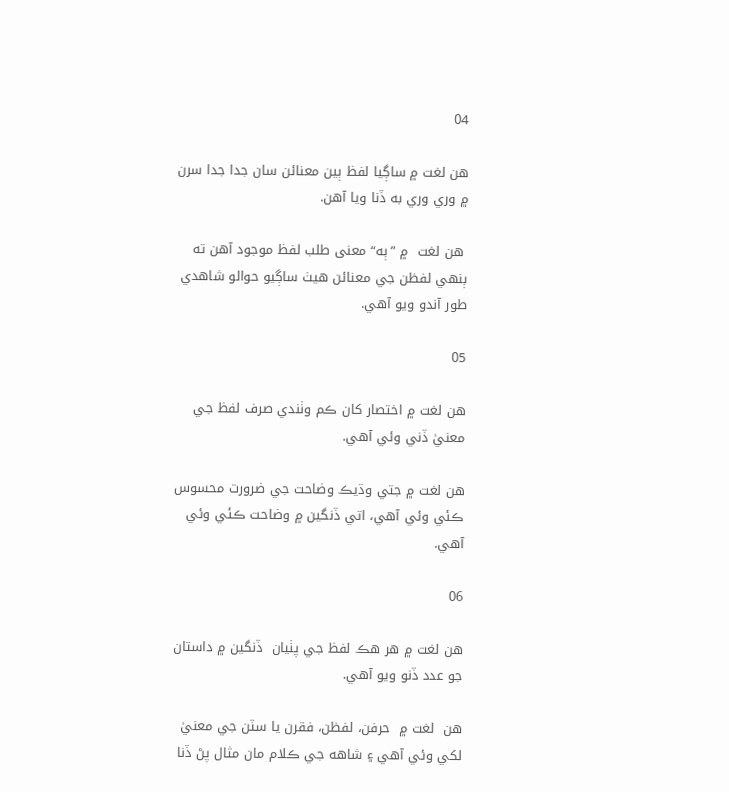04

هن لغت ۾ ساڳيا لفظ ٻين معنائن سان جدا جدا سرن ۾ وري وري به ڏنا ويا آهن.

 هن لغت  ۾ ”ٻه“ معنى طلب لفظ موجود آهن ته ٻنهي لفظن جي معنائن هيٺ ساڳيو حوالو شاهدي طور آندو ويو آهي.

05

هن لغت ۾ اختصار کان ڪم وٺندي صرف لفظ جي معنيٰ ڏني وئي آهي.

هن لغت ۾ جتي وڌيڪ وضاحت جي ضرورت محسوس ڪئي وئي آهي، اتي ڏنگين ۾ وضاحت ڪئي وئي آهي.

06

هن لغت ۾ هر هڪ لفظ جي پٺيان  ڏنگين ۾ داستان جو عدد ڏنو ويو آهي.

هن  لغت ۾  حرفن، لفظن، فقرن يا سٽن جي معنيٰ لکي وئي آهي ۽ شاهه جي ڪلام مان مثال پڻ ڏنا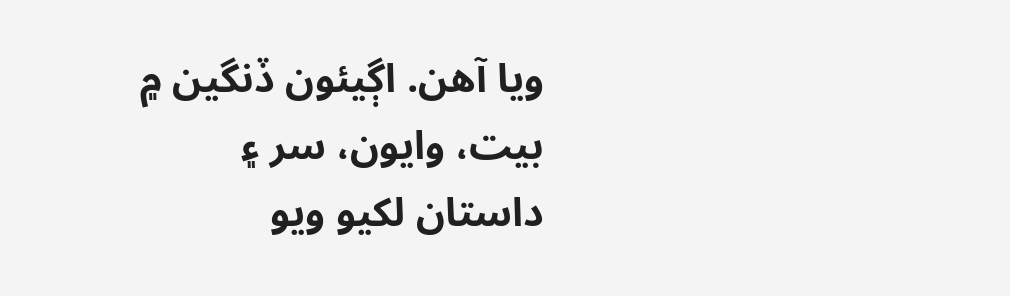ويا آهن. اڳيئون ڏنگين ۾  بيت، وايون، سر ۽ داستان لکيو ويو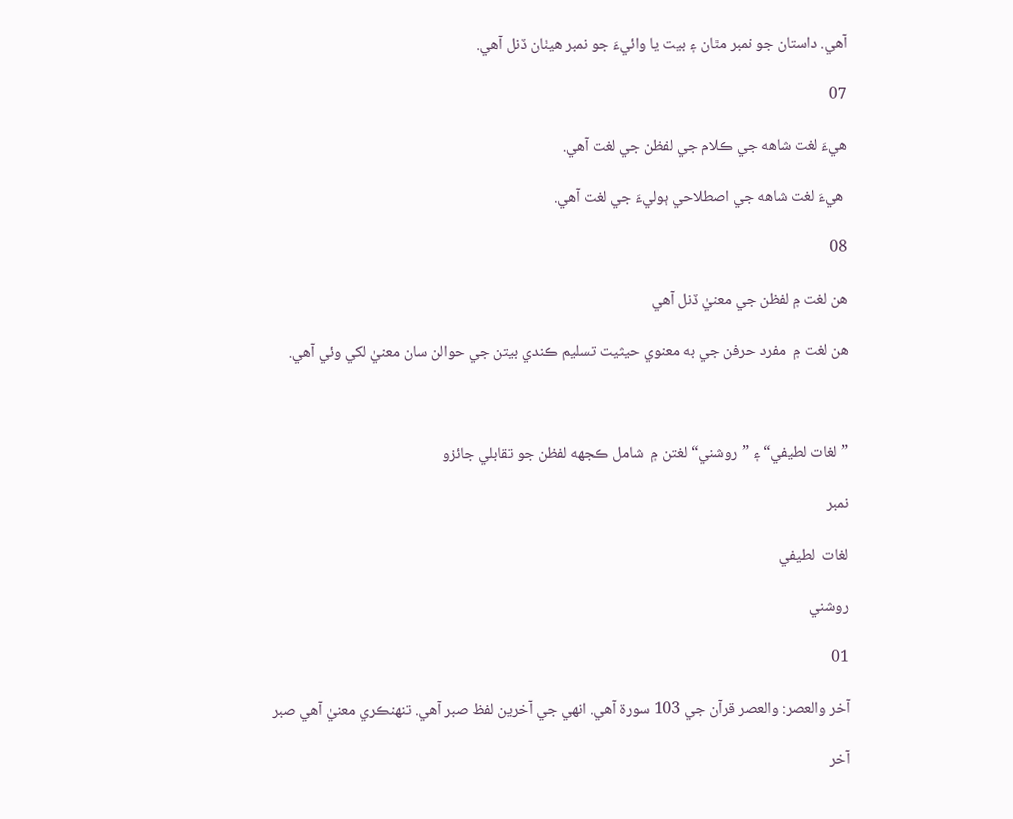آهي. داستان جو نمبر مٿان ۽ بيت يا وائيءَ جو نمبر هيٺان ڏنل آهي.

07

هيءَ لغت شاهه جي ڪلام جي لفظن جي لغت آهي.

 هيءَ لغت شاهه جي اصطلاحي ٻوليءَ جي لغت آهي.

08

هن لغت ۾ لفظن جي معنيٰ ڏنل آهي

هن لغت ۾  مفرد حرفن جي به معنوي حيثيت تسليم ڪندي بيتن جي حوالن سان معنيٰ لکي وئي آهي.



”لغات لطيفي“ ۽ ”روشني“ لغتن ۾  شامل ڪجهه لفظن جو تقابلي جائزو

نمبر

لغات  لطيفي

روشني

01

آخر والعصر: والعصر قرآن جي 103 سورة آهي. انهي جي آخرين لفظ صبر آهي. تنهنڪري معنيٰ آهي صبر

آخر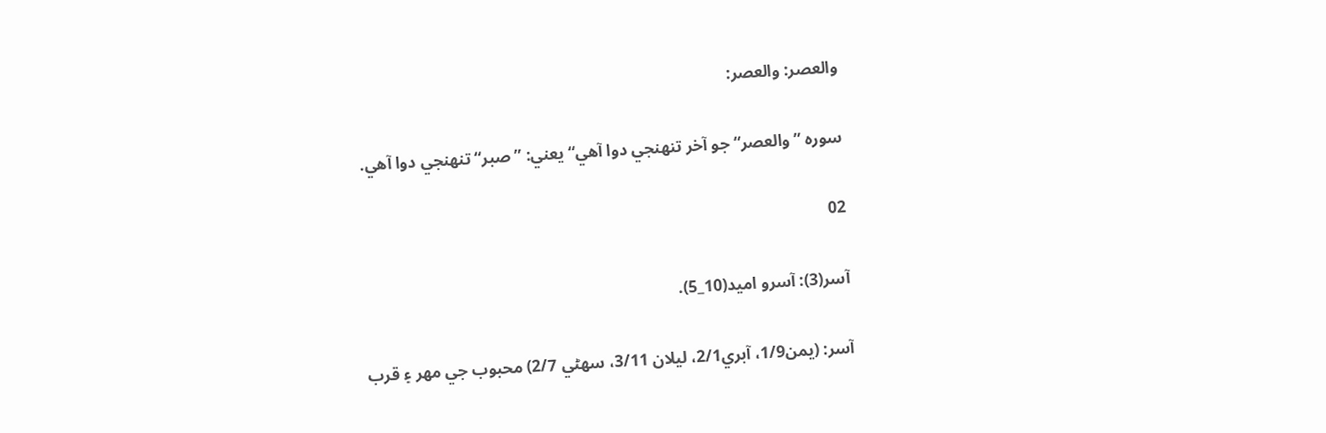والعصر: والعصر:

سوره ”والعصر“ جو آخر تنهنجي دوا آهي“ يعني: ”صبر“ تنھنجي دوا آهي.

02

آسر(3): آسرو اميد(10_5).

آسر: (يمن1/9، آبري2/1، ليلان 3/11، سھڻي 2/7) محبوب جي مھر ۽ قرب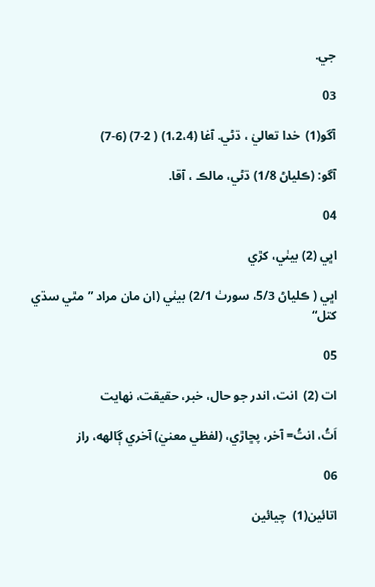جي.

03

آگو(1)  خدا تعاليٰ ، ڌڻي. آغا (1،2،4) ( 2-7) (6-7)

آگو: (ڪلياڻ 1/8) ڌڻي، مالڪ ، آقا.

04

اڀي (2) بيٺي، کڙي

اڀي ( ڪلياڻ 5/3، سورٺ 2/1) بيٺي (ان مان مراد ”مٿي سڌي کتل“

05

ات (2)  انت، اندر جو حال، خبر، حقيقت، نھايت

اَتُ، انتُ= آخر، پڇاڙي، (لفظي معنيٰ) آخري ڳالهه، راز

06

اتائين(1)  چيائين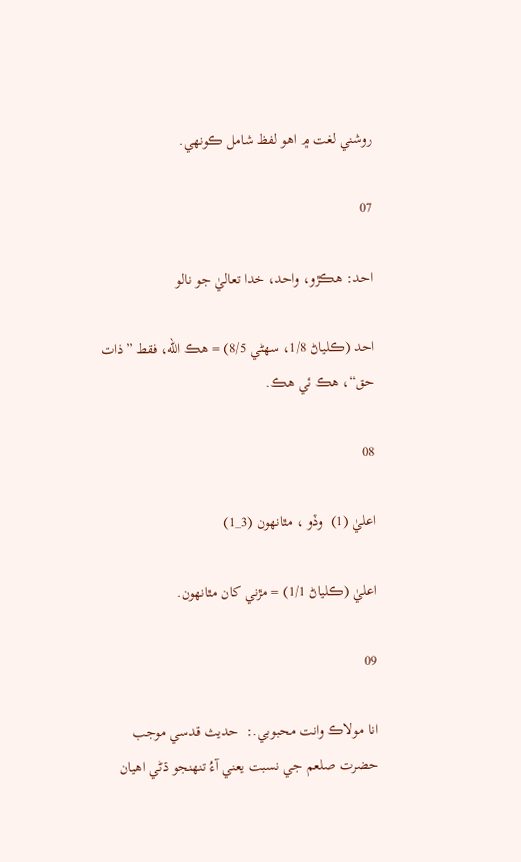روشني لغت ۾ اهو لفظ شامل ڪونهي.

07

احد: هڪڙو، واحد، خدا تعاليٰ جو نالو

احد (ڪلياڻ 1/8، سھڻي 8/5) = هڪ الله، فقط ”ذات حق“، هڪ ئي هڪ.

08

اعليٰ (1)  وڏو ، مٿانھون (3_1)

اعليٰ (ڪلياڻ 1/1) = مڙني کان مٿانهون.

09

انا مولاڪ وانت محبوبي.:  حديث قدسي موجب حضرت صلعم جي نسبت يعني آءُ تنهنجو ڌڻي اهيان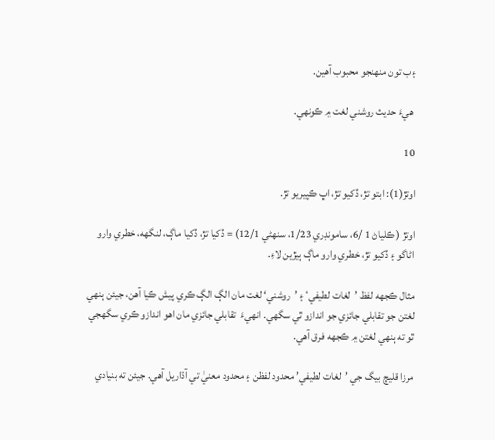۽ب تون منھنجو محبوب آهين.

 هيءَ حديث روشني لغت ۾ ڪونهي.

10

اوتڙ(1): ابتو تڙ، ڏکيو تڙ، اڀ ڪپيريو تڙ.

اوتڙ ( ڪلياڻ 1 /6، سامونڊري 1/23، سنهڻي 12/1) = ڏکيا تڙ، ڏکيا ماڳ، لنگهه، خطري وارو اڻاگو ۽ ڏکيو تڙ، خطري وارو ماڳ ٻيڙين لاءِ.

مثال ڪجهه لفظ ’لغات لطيفي‘ ۽ ’روشني‘ لغت مان الڳ الڳ ڪري پيش ڪيا آهن، جيئن ٻنهي لغتن جو تقابلي جائزي جو اندازو ٿي سگهي. انهيءَ  تقابلي جائزي مان اهو اندازو ڪري سگهجي ٿو ته ٻنهي لغتن ۾ ڪجهه فرق آهي.

مرزا قليچ بيگ جي ’لغات لطيفي’ محدود لفظن ۽ محدود معنيٰ تي آڌاريل آهي. جيئن ته بنيادي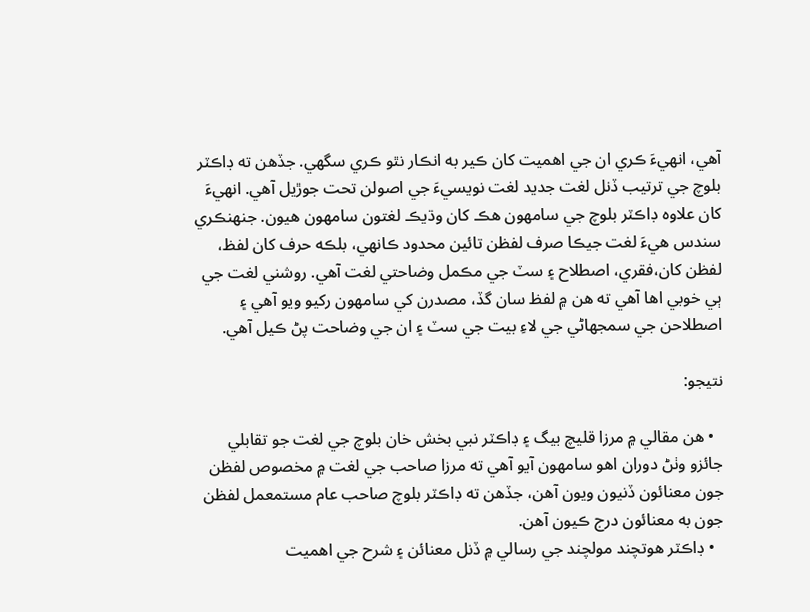آهي، انهيءَ ڪري ان جي اهميت کان ڪير به انڪار نٿو ڪري سگهي. جڏهن ته ڊاڪٽر بلوچ جي ترتيب ڏنل لغت جديد لغت نويسيءَ جي اصولن تحت جوڙيل آهي. انهيءَ کان علاوه ڊاڪٽر بلوچ جي سامھون هڪ کان وڌيڪ لغتون سامھون هيون. جنھنڪري سندس هيءَ لغت جيڪا صرف لفظن تائين محدود ڪانهي، بلڪه حرف کان لفظ، لفظن کان،فقري، اصطلاح ۽ سٽ جي مڪمل وضاحتي لغت آهي. روشني لغت جي ٻي خوبي اها آهي ته هن ۾ لفظ سان گڏ، مصدرن کي سامهون رکيو ويو آهي ۽ اصطلاحن جي سمجهاڻي جي لاءِ بيت جي سٽ ۽ ان جي وضاحت پڻ ڪيل آهي.

نتيجو:

  • هن مقالي ۾ مرزا قليچ بيگ ۽ ڊاڪٽر نبي بخش خان بلوچ جي لغت جو تقابلي جائزو وٺڻ دوران اهو سامھون آيو آهي ته مرزا صاحب جي لغت ۾ مخصوص لفظن جون معنائون ڏنيون ويون آهن، جڏهن ته ڊاڪٽر بلوچ صاحب عام مستمعمل لفظن جون به معنائون درج ڪيون آهن.
  • ڊاڪٽر هوتچند مولچند جي رسالي ۾ ڏنل معنائن ۽ شرح جي اهميت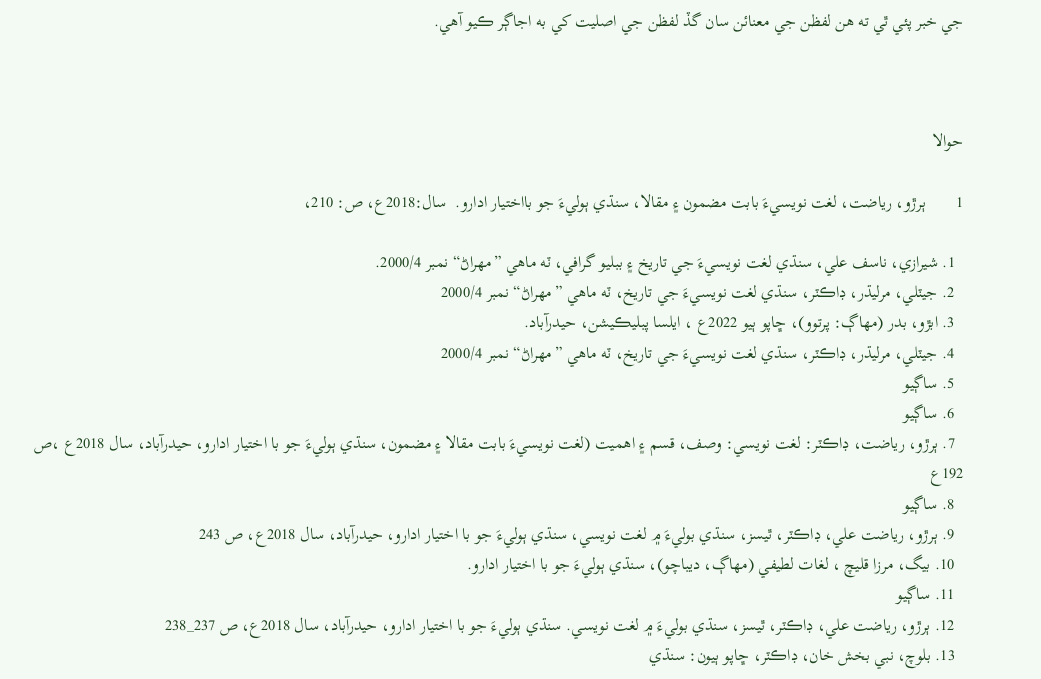جي خبر پئي ٿي ته هن لفظن جي معنائن سان گڏ لفظن جي اصليت کي به اجاڳر ڪيو آهي.



حوالا

1       ٻرڙو، رياضت، لغت نويسيءَ بابت مضمون ۽ مقالا، سنڌي ٻوليءَ جو بااختيار ادارو.  سال:2018ع، ص: 210،

  1. شيرازي، ناسف علي، سنڌي لغت نويسيءَ جي تاريخ ۽ ببليو گرافي، ٽه ماهي ”مھراڻ“ نمبر 2000/4.
  2. جيٽلي، مرليڌر، ڊاڪٽر، سنڌي لغت نويسيءَ جي تاريخ، ٽه ماهي ”مھراڻ“ نمبر 2000/4
  3. ابڙو، بدر (مھاڳ: پرتوو)، ڇاپو ٻيو 2022ع ، ايلسا پبليڪيشن، حيدرآباد.
  4. جيٽلي، مرليڌر، ڊاڪٽر، سنڌي لغت نويسيءَ جي تاريخ، ٽه ماهي ”مھراڻ“ نمبر 2000/4
  5. ساڳيو
  6. ساڳيو
  7. ٻرڙو، رياضت، ڊاڪٽر: لغت نويسي: وصف، قسم ۽ اهميت (لغت نويسيءَ بابت مقالا ۽ مضمون، سنڌي ٻوليءَ جو با اختيار ادارو، حيدرآباد، سال 2018ع ،ص 192ع
  8. ساڳيو
  9. ٻرڙو، رياضت علي، ڊاڪٽر، ٿيسز، سنڌي بوليءَ ۾ لغت نويسي، سنڌي ٻوليءَ جو با اختيار ادارو، حيدرآباد، سال 2018ع، ص 243
  10. بيگ، مرزا قليچ ، لغات لطيفي (مھاڳ، ديباچو)، سنڌي ٻوليءَ جو با اختيار ادارو.
  11. ساڳيو
  12. ٻرڙو، رياضت علي، ڊاڪٽر، ٿيسز، سنڌي بوليءَ ۾ لغت نويسي. سنڌي ٻوليءَ جو با اختيار ادارو، حيدرآباد، سال 2018ع، ص 237_238
  13. بلوچ، نبي بخش خان، ڊاڪٽر، ڇاپو ٻيون: سنڌي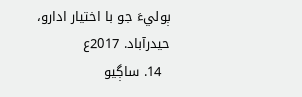ٻوليءَ جو با اختيار ادارو، حيدرآباد. 2017ع
  14. ساڳيو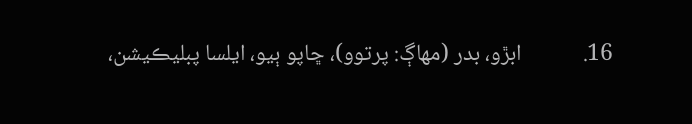16.            ابڙو، بدر (مھاڳ: پرتوو)، ڇاپو ٻيو، ايلسا پبليڪيشن،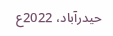حيدرآباد، 2022ع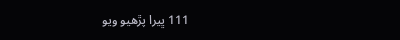111 ڀيرا پڙهيو ويو